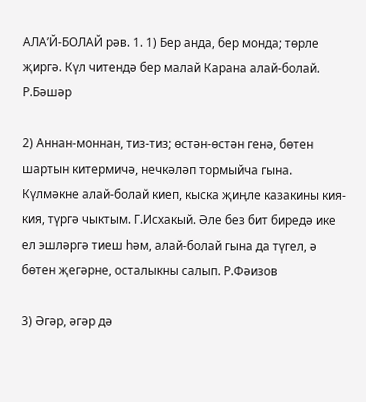АЛА’Й-БОЛАЙ рәв. 1. 1) Бер анда, бер монда; төрле җиргә. Күл читендә бер малай Карана алай-болай. Р.Бәшәр

2) Аннан-моннан, тиз-тиз; өстән-өстән генә, бөтен шартын китермичә, нечкәләп тормыйча гына. Күлмәкне алай-болай киеп, кыска җиңле казакины кия-кия, түргә чыктым. Г.Исхакый. Әле без бит биредә ике ел эшләргә тиеш һәм, алай-болай гына да түгел, ә бөтен җегәрне, осталыкны салып. Р.Фәизов

3) Әгәр, әгәр дә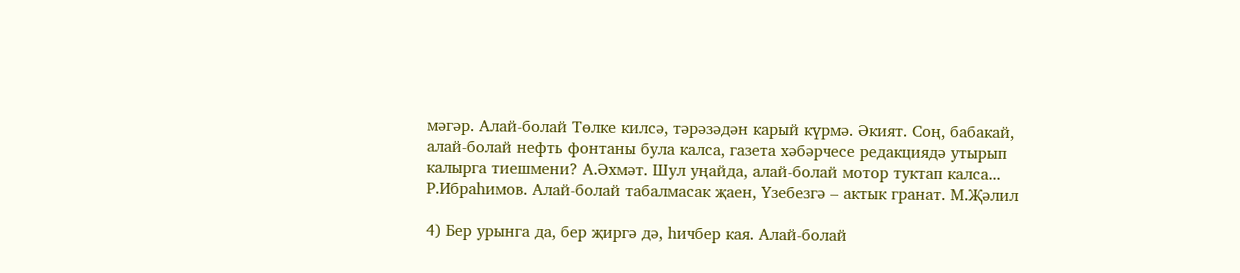мәгәр. Алай-болай Төлке килсә, тәрәзәдән карый күрмә. Әкият. Соң, бабакай, алай-болай нефть фонтаны була калса, газета хәбәрчесе редакциядә утырып калырга тиешмени? А.Әхмәт. Шул уңайда, алай-болай мотор туктап калса... Р.Ибраhимов. Алай-болай табалмасак җаен, Үзебезгә – актык гранат. М.Җәлил

4) Бер урынга да, бер җиргә дә, һичбер кая. Алай-болай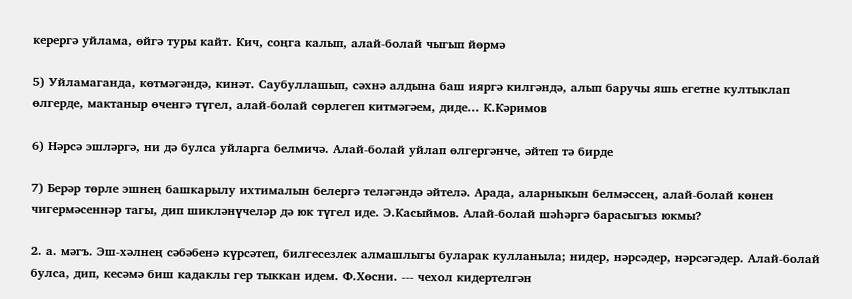керергә уйлама, өйгә туры кайт. Кич, соңга калып, алай-болай чыгып йөрмә

5) Уйламаганда, көтмәгәндә, кинәт. Саубуллашып, сәхнә алдына баш ияргә килгәндә, алып баручы яшь егетне култыклап өлгерде, мактаныр өченгә түгел, алай-болай сөрлегеп китмәгәем, диде... К.Кәримов

6) Нәрсә эшләргә, ни дә булса уйларга белмичә. Алай-болай уйлап өлгергәнче, әйтеп тә бирде

7) Берәр төрле эшнең башкарылу ихтималын белергә теләгәндә әйтелә. Арада, аларныкын белмәссең, алай-болай көнен чигермәсеннәр тагы, дип шикләнүчеләр дә юк түгел иде. Э.Касыймов. Алай-болай шәһәргә барасыгыз юкмы?

2. а. мәгъ. Эш-хәлнең сәбәбенә күрсәтеп, билгесезлек алмашлыгы буларак кулланыла; нидер, нәрсәдер, нәрсәгәдер. Алай-болай булса, дип, кесәмә биш кадаклы гер тыккан идем. Ф.Хөсни. --- чехол кидертелгән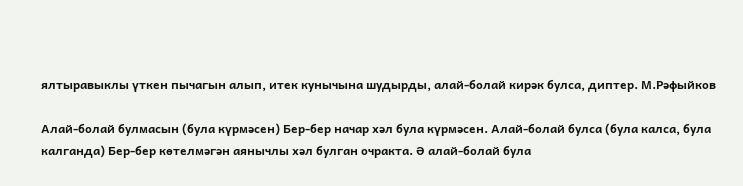ялтыравыклы үткен пычагын алып, итек кунычына шудырды, алай-болай кирәк булса, диптер. М.Рәфыйков

Алай-болай булмасын (була күрмәсен) Бер-бер начар хәл була күрмәсен. Алай-болай булса (була калса, була калганда) Бер-бер көтелмәгән аянычлы хәл булган очракта. Ә алай-болай була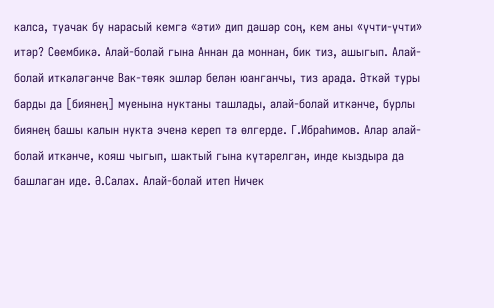калса, туачак бу нарасый кемгә «әти» дип дәшәр соң, кем аны «үчти-үчти» итәр? Сөембикә. Алай-болай гына Аннан да моннан, бик тиз, ашыгып. Алай-болай иткәләгәнче Вак-төяк эшләр белән юанганчы, тиз арада. Әткәй туры барды да [биянең] муенына нуктаны ташлады, алай-болай иткәнче, бурлы биянең башы калын нукта эченә кереп тә өлгерде. Г.Ибраһимов. Алар алай-болай иткәнче, кояш чыгып, шактый гына күтәрелгән, инде кыздыра да башлаган иде. Ә.Салах. Алай-болай итеп Ничек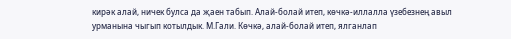кирәк алай, ничек булса да җаен табып. Алай-болай итеп, көчкә-иллалла үзебезнең авыл урманына чыгып котылдык. М.Гали. Көчкә, алай-болай итеп, ялганлап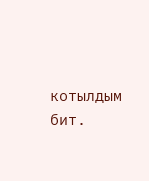котылдым бит.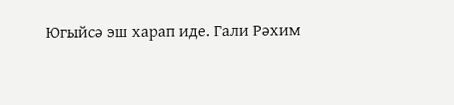Югыйсә эш харап иде. Гали Рәхим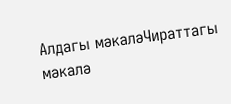Алдагы мәкаләЧираттагы мәкалә